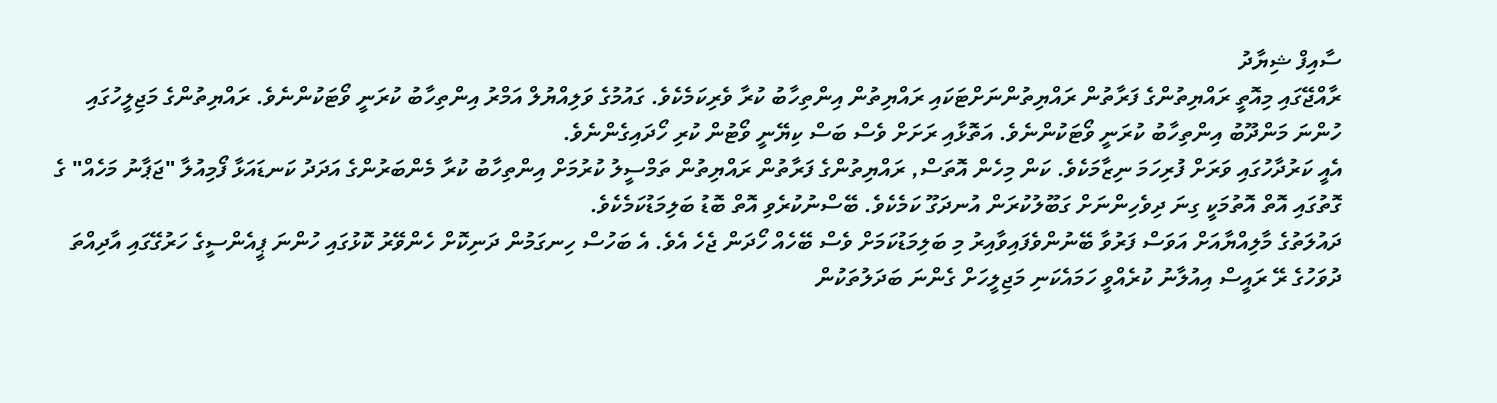ސާއިފް ޝިޔާދު
ރާއްޖޭގައި މިއޮތީ ރައްޔިތުންގެ ފަރާތުން ރައްޔިތުންނަށްޓަކައި ރައްޔިތުން އިންތިހާބު ކުރާ ވެރިކަމެކެވެ. ގައުމުގެ ވަލިއްޔުލް އަމްރު އިންތިހާބު ކުރަނީ ވޯޓަކުންނެވެ. ރައްޔިތުންގެ މަޖިލީހުގައި ހުންނަ މަންދޫބު އިންތިހާބު ކުރަނީ ވޯޓަކުންނެވެ. އަތޮޅާއި ރަށަށް ވެސް ބަސް ކިޔޭނީ ވޯޓުން ކުރި ހޯދައިގެންނެވެ.
އެއީ ކަރުދާހުގައި ވަރަށް ފުރިހަމަ ނިޒާމަކެވެ. ކަން މިހެން އޮތަސް, ރައްޔިތުންގެ ފަރާތުން ރައްޔިތުން ތަމްސީލު ކުރުމަށް އިންތިހާބު ކުރާ މެންބަރުންގެ އަދަދު ކަނޑައަޅާ ފޯމިއުލާ "ޖަޕާނު މަހެއް" ގެ ގޮތުގައި އޮތް އޮތުމަކީ ގިނަ ދިވެހިންނަށް ގަބޫލުކުރަން އުނދަގޫ ކަމެކެވެ. ބޭސްނުކުރެވި އޮތް ބޮޑު ބަލިމަޑުކަމެކެވެ.
ދައުލަތުގެ މާލިއްޔާއަށް އަވަސް ފަރުވާ ބޭނުންވެފައިވާއިރު މި ބަލިމަޑުކަމަށް ވެސް ބޭހެއް ހޯދަން ޖެހެ އެވެ. އެ ބަހުސް ހިނގަމުން ދަނިކޮށް ހެންވޭރު ކޮޅުގައި ހުންނަ ޕީއެންސީގެ ހަރުގޭގައި އާދިއްތަ ދުވަހުގެ ރޭ ރައީސް އިއުލާނު ކުރެއްވީ ހަމައެކަނި މަޖިލީހަށް ގެންނަ ބަދަލުތަކުން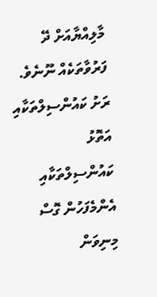މާލިއްޔާއަށް ދޭ ފަރުވާތަކެއް ނޫނެވެ.
ރަށު ކައުންސިލްތަކާއި އަތޮޅު ކައުންސިލްތަކާއި އެންމެފަހުން ގޮސް މިނިވަން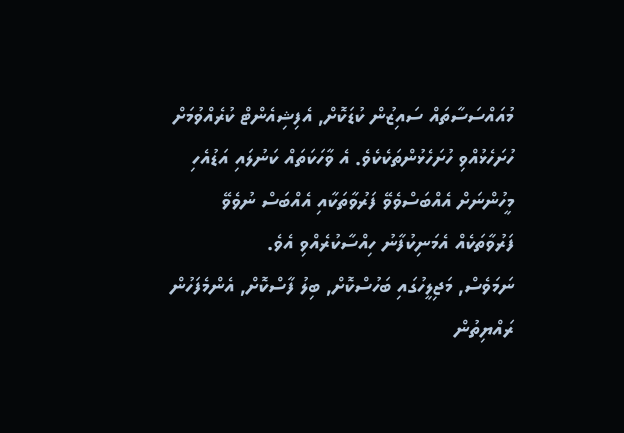މުއައްސަސާތައް ސައިޒުން ކުޑަކޮށް, އެފިޝިއެންޓް ކުރެއްވުމަށް ހުށަހެޅުއްވި ހުށަހެޅުންތަކެކެވެ. އެ ވާހަކަތައް ކަނުލައި އަޑުއެހި މީހުންނަށް އެއްބަސްވެވޭ ފަރުވާތަކާއި އެއްބަސް ނުވެވޭ ފަރުވާތަކެއް އެމަނިކުފާނު ހިއްސާކުރެއްވި އެވެ.
ނަމަވެސް, މަޖިލީހުގައި ބަހުސްކޮށް, ބިލު ފާސްކޮށް, އެންމެފަހުން ރައްޔިތުން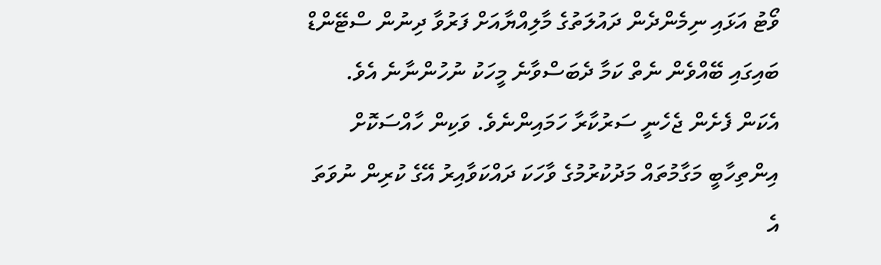ވޯޓު އަޅައި ނިމެންދެން ދައުލަތުގެ މާލިއްޔާއަށް ފަރުވާ ދިނުން ސްޓޭންޑް ބައިގައި ބޭއްވެން ނެތް ކަމާ ދެބަސްވާނެ މީހަކު ނުހުންނާނެ އެވެ.
އެކަން ފެށެން ޖެހެނީ ސަރުކާރާ ހަމައިންނެވެ. ވަކިން ހާއްސަކޮށް އިންތިހާބީ މަގާމުތައް މަދުކުރުމުގެ ވާހަކަ ދައްކަވާއިރު އޭގެ ކުރިން ނުވަތަ އެ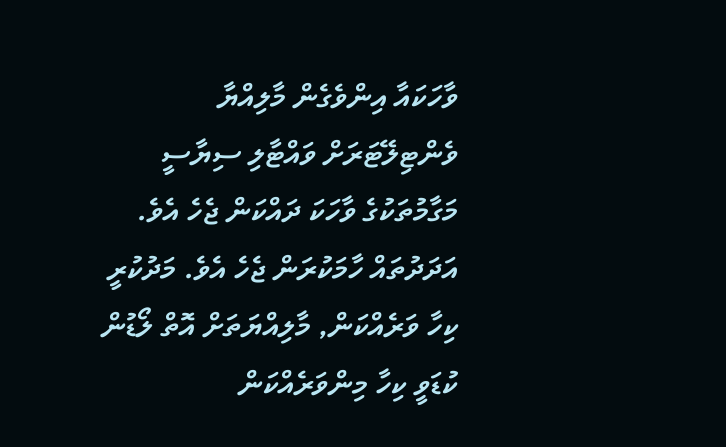ވާހަކައާ އިންވެގެން މާލިއްޔާ ވެންޓިލޭޓަރަށް ވައްޓާލި ސިޔާސީ މަގާމުތަކުގެ ވާހަކަ ދައްކަން ޖެހެ އެވެ. އަދަދުތައް ހާމަކުރަން ޖެހެ އެވެ. މަދުކުރީ ކިހާ ވަރެއްކަން, މާލިއްޔަތަށް އޮތް ލޯޑުން ކުޑަވީ ކިހާ މިންވަރެއްކަން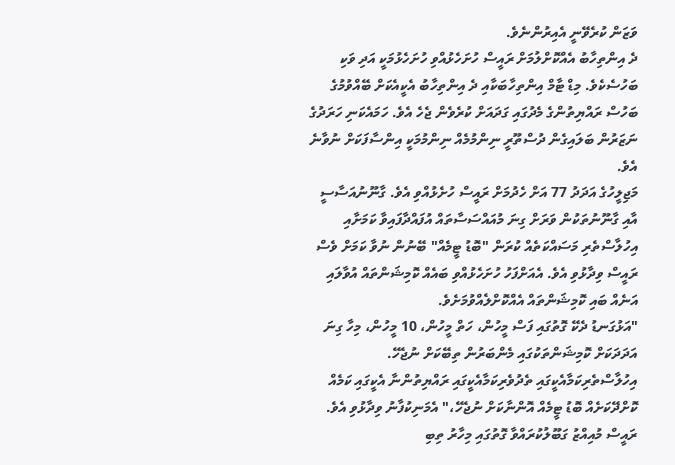ވަޒަން ކުރެވޭނީ އެއިރުންނެވެ.
ދެ އިންތިހާބު އެއްކޮށްލުމަށް ރައީސް ހުށަހެޅުއްވި ހުށަހެޅުމަކީ އަދި ވަކި ބަހުސެކެވެ. މިޑް ޓާމް އިންތިހާބަކާއި ދެ އިންތިހާބު އެކީއެކަށް ބޭއްވުމުގެ ބަހުސް ރައްޔިތުންގެ މެދުގައި ގަދައަށް ކުރެވެން ޖެހެ އެވެ. ހަމައެކަނި ހަރަދުގެ ނަޒަރުން ބަލައިގެން ދުސްތޫރީ ނިންމުމެއް ނިންމުމަކީ އިންސާފަކަށް ނުވާނެ އެވެ.
މަޖިލީހުގެ އަދަދު 77 އަށް ހެދުމަށް ރައީސް ހުށެޅުއްވި އެވެ. ގާނޫނުއަސާސީ އާއި ގާނޫނުތަކުން ވަރަށް ގިނަ މުއައްސަސާތައް އުފައްދާފައިވާ ކަމަށާއި އިހުލާސްތެރި މަސައްކަތެއް ކުރަން "ބޮޑު ޓީމެއް" ބޭނުން ނުވާ ކަމަށް ވެސް ރައީސް ވިދާޅުވި އެވެ. އެއަށްފަހު ހުށަހެޅުއްވި ބައެއް ކޮމިޝަންތައް އުވާލައި އަނެއް ބައި ކޮމިޝަންތައް އެއްކޮށްލެއްވުމަށެވެ.
"އަޅުގަނޑު ދެކޭ ގޮތުގައި ފަސް މީހުން، ހަތް މީހުން، 10 މީހުން، މިހާ ގިނަ އަދަދަކަށް ކޮމިޝަންތަކުގައި މެންބަރުން ތިބޭކަށް ނުޖެހޭ. އިހުލާސްތެރިކަމާއެކީގައި ތެދުވެރިކަމާއެކީގައި ރައްޔިތުންނާ އެކީގައި ކަމެއް ކޮށްދޭކަށެއް ބޮޑު ޓީމެއް އޮންނާކަށް ނުޖެހޭ،" އެމަނިކުފާނު ވިދާޅުވި އެވެ.
ރައީސް މުއިއްޒު ގަބޫލުކުރައްވާ ގޮތުގައި މިހާރު ތިބި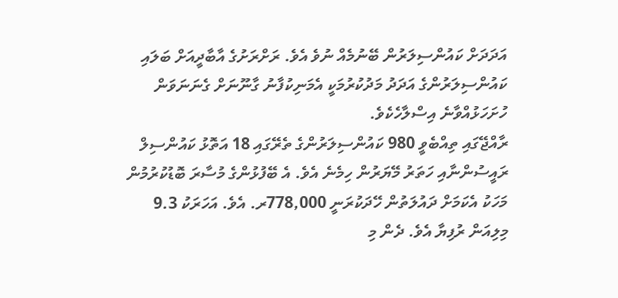އަދަދަށް ކައުންސިލަރުން ބޭނުމެއް ނުވެ އެވެ. ރަށްރަށުގެ އާބާދީއަށް ބަލައި ކައުންސިލަރުންގެ އަދަދު މަދުކުރުމަކީ އެމަނިކުފާނު ގާނޫނަށް ގެނަނަވަން ހުށަހަޅުއްވާނެ އިސްލާހެކެވެ.
ރާއްޖޭގައި ތިއްބެވީ 980 ކައުންސިލަރުންގެ ތެރޭގައި 18 އަތޮޅު ކައުންސިލް ރައީސުންނާއި ހަތަރު މޭޔަރުން ހިމެނެ އެވެ. އެ ބޭފުޅުންގެ މުސާރަ ބޮޑުކުރުމުން މަހަކު އެކަމަށް ދައުލަތުން ހޭދަކުރަނީ 778,000ރ. އެވެ. އަހަރަކު 9.3 މިލިއަން ރުފިޔާ އެވެ. ދެން މި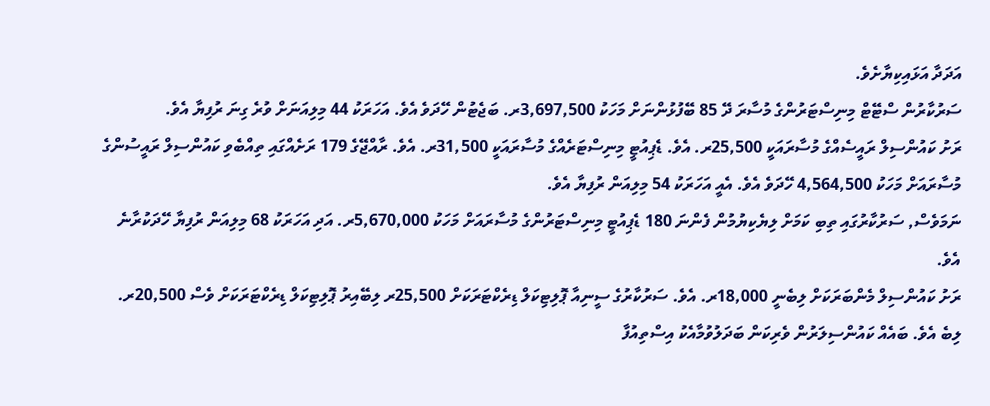އަދަދާ އަޅައިކިޔާށެވެ.
ސަރުކާރުން ސްޓޭޓް މިނިސްޓަރުންގެ މުސާރަ ދޭ 85 ބޭފުޅުންނަށް މަހަކު 3,697,500ރ. ބަޖެޓުން ހޭދަވެ އެވެ. އަހަރަކު 44 މިލިއަނަށް ވުރެ ގިނަ ރުފިޔާ އެވެ.
ރަށު ކައުންސިލް ރައީސެއްގެ މުސާރައަކީ 25,500ރ. އެވެ. ޑެޕިއުޓީ މިނިސްޓަރެއްގެ މުސާރައަކީ 31,500ރ. އެވެ. ރާއްޖޭގެ 179 ރަށެއްގައި ތިއްބެވި ކައުންސިލް ރައީސުންގެ މުސާރައަށް މަހަކު 4,564,500 ހޭދަވެ އެވެ. އެއީ އަހަރަކު 54 މިލިއަން ރުފިޔާ އެވެ.
ނަމަވެސް, ސަރުކާރުގައި ތިބި ކަމަށް ލިޔެކިޔުމުން ފެންނަ 180 ޑެޕިއުޓީ މިނިސްޓަރުންގެ މުސާރައަށް މަހަކު 5,670,000ރ. އަދި އަހަރަކު 68 މިލިއަން ރުފިޔާ ހޭދަކުރާނެ އެވެ.
ރަށު ކައުންސިލް މެންބަރަކަށް ލިބެނީ 18,000ރ. އެވެ. ސަރުކާރުގެ ސީނިއާ ޕޮލިޓިކަލް ޑިރެކްޓަރަކަށް 25,500ރ ލިބޭއިރު ޕޮލިޓިކަލް ޑިރެކްޓަރަކަށް ވެސް 20,500ރ. ލިބެ އެވެ. ބައެއް ކައުންސިލަރުން ވެރިކަން ބަދަލުވުމާއެކު އިސްތިއުފާ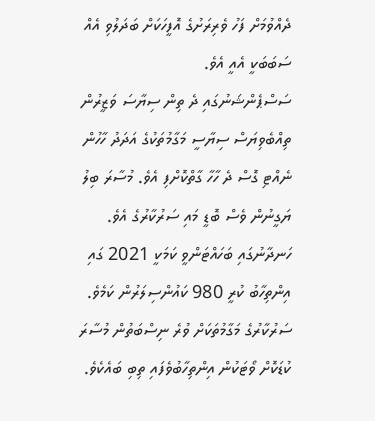ދެއްވުމަށް ފަހު ވެރިރަށުގެ އޮފީހަކަށް ބަދަލުވި އެއް ސަބަބަކީ އެއީ އެވެ.
ސަސްޕެންޝަނުގައި ދެ ތިން ސިޔާސަ ވަޒީރުން ތިއްބެވިޔަސް ސިޔާސީ މަގާމުތަކުގެ އަދަދު ހާހުން ނެއްޓި ގޮސް ދެ ހާހާ ގާތްކޮށްފި އެވެ. މުސާރަ ބިލު ޔަގީނުން ވެސް ބޮޑީ މައި ސަރުކާރުގެ އެވެ.
ހަނދާނުގައި ބަހައްޓަންވީ ކަމަކީ 2021 ގައި އިންތިހާބު ކުރީ 980 ކައުންސިލަރުން ކަމެވެ. ސަރުކާރުގެ މަގާމުތަކަށް ވުރެ ނިސްބަތުން މުސާރަ ކުޑަކޮށް ވޯޓަކުން އިންތިހާބުވެފައި ތިބި ބައެކެވެ.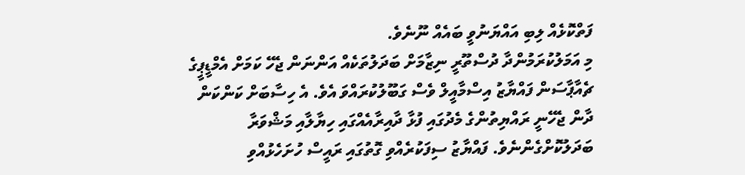ފަތްކޮޅެއް ލިބި އައްޔަނުވީ ބައެއް ނޫނެވެ.
މި އަމަލުކުރަމުންދާ ދުސްތޫރީ ނިޒާމަށް ބަދަލުތަކެއް އަންނަން ޖެހޭ ކަމަށް އެމްޑީޕީގެ ޗެއާޕާސަން ފައްޔާޒު އިސްމާއީލް ވެސް ގަބޫލުކުރައްވަ އެވެ. އެ ހިސާބަށް ކަންކަން ދާން ޖެހޭނީ ރައްޔިތުންގެ މެދުގައި ފުޅާ ދާއިރާއެއްގައި ހިޔާލާއި މަޝްވަރާ ބަދަލުކޮށްގެންނެވެ. ފައްޔާޒު ސިފަކުރެއްވި ގޮތުގައި ރައީސް ހުށަހެޅުއްވި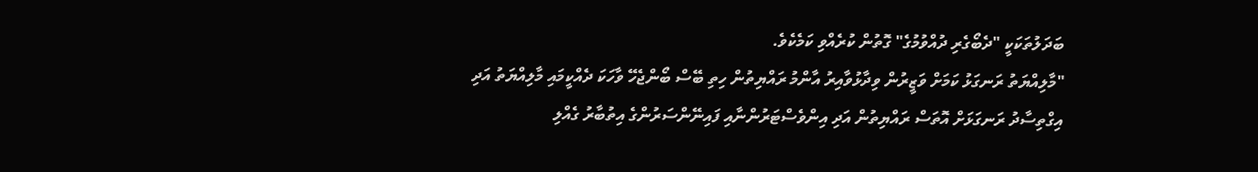ބަދަލުތަކަކީ "ދެބޯގެރި ދުއްވުމުގެ" ގޮތުން ކުރެއްވި ކަމެކެވެ.
"މާލިއްޔަތު ރަނގަޅު ކަމަށް ވަޒީރުން ވިދާޅުވާއިރު އާންމު ރައްޔިތުން ހިތި ބޭސް ބޯންޖެހޭ ވާހަކަ ދެއްކީމައި މާލިއްޔަތު އަދި އިގްތިސާދު ރަނގަޅަށް އޮތަސް ރައްޔިތުން އަދި އިންވެސްޓަރުންނާއި ފައިނޭންސަރުންގެ އިތުބާރު ގެއްލި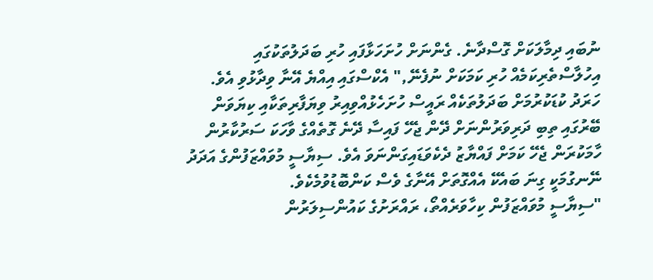ނުބައި ދިމާލަކަށް ގޮސްދާނެ. ގެންނަށް ހުށަހަޅާފައި ހުރި ބަދަލުތަކުގައި އިހުލާސްތެރިކަމެއް ހުރި ކަމަކަށް ނުފެނޭ," އެކްސްގައި އިއްޔެ އޭނާ ވިދާޅުވި އެވެ.
ހަރަދު ކުޑަކުރުމަށް ބަދަލުތަކެއް ރައީސް ހުށަހެޅުއްވިއިރު ވިޔަފާރިތަކާއި ކިޔަވަން ބޭރުގައި ތިބި ދަރިވަރުންނަށް ދޭން ޖެހޭ ފައިސާ ދޭނެ ގޮތެއްގެ ވާހަކަ ސަރުކާރުން ހާމަކުރަން ޖެހޭ ކަމަށް ފައްޔާޒު ދެކެވަޑައިގަންނަވަ އެވެ. ސިޔާސީ މުވައްޒަފުންގެ އަދަދު ނޭނގުމަކީ ގިނަ ބައެކޭ އެއްގޮތަށް އޭނާގެ ވެސް ކަންބޮޑުވުމެކެވެ.
"ސިޔާސީ މުވައްޒަފުން ކިހާވަރެއްތޯ، ރައްރަށުގެ ކައުންސިލަރުން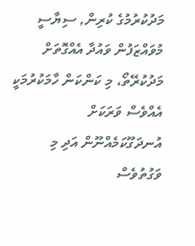މަދުކުރުމުގެ ކުރިން, ސިޔާސީ މުވައްޒަފުން ވައުދާ އެއްގޮތަށް މަދުކުރޭތޯ، މި ކަންކަން ހާމަކުރުމަކީ އެއްވެސް ވަރަކަށް އުނދަގޫކަމެއްނޫން އަދި މި ވަގުތުވެސް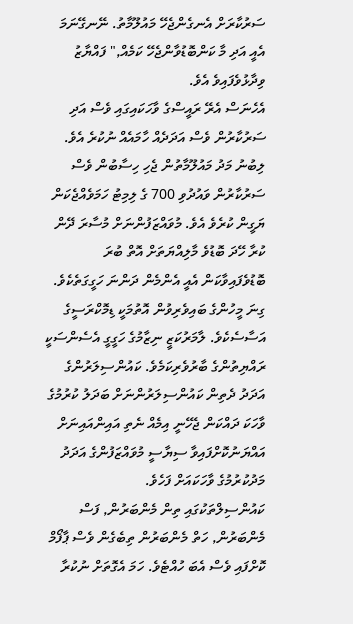ސަރުކާރަށް އެނގެންޖެހޭ މައުލޫމާތު. ނޭނގޭނަމަ އެއީ އަދި މާ ކަންބޮޑުވާންޖެހޭ ކަމެއް," ފައްޔާޒު ވިދާޅުވެފައިވެ އެވެ.
އެހެނަސް އެރޭ ރައީސްގެ ވާހަކައިގައި ވެސް އަދި ސަރުކާރުން ވެސް އަދަދެއް ހާމައެއް ނުކުރެ އެވެ. ލިބުނު މަދު މައުލޫމާތުން ޖެހި ހިސާބުން ވެސް ސަރުކާރުން ވައުދުވި 700 ގެ ލިމިޓު ހަމަވެއްޖެކަން ޔަގީން ކުރެވެ އެވެ. މުވައްޒަފުންނަށް މުސާރަ ދޭން ކުރާ ހޭދަ ބޮޑުވެ މާލިއްޔަތަށް އޮތް ބުރަ ބޮޑުވެފައިވާކަން އެއީ އެންމެން ދަންނަ ހަގީގަތެކެވެ.
ގިނަ މީހުންގެ ބައިވެރިވުން އޮތުމަކީ ޑިމޮކްރަސީގެ އަސާސެކެވެ. ލާމަރުކަޒީ ނިޒާމުގެ ހަގީގީ އެސެންސަކީ ރައްޔިތުންގެ ބާރުވެރިކަމެވެ. ކައުންސިލަރުންގެ އަދަދު ދެތިން ކައުންސިލަރުންނަށް ބަދަލު ކުރުމުގެ ވާހަކަ ދައްކަން ޖެހޭނީ އިމެއް ނެތި އައިންއައިނަށް އައްޔަނުކޮށްފައިވާ ސިޔާސީ މުވައްޒަފުންގެ އަދަދު މަދުކުރުމުގެ ވާހަކައަށް ފަހެވެ.
ކައުންސިލްތަކުގައި ތިން މެންބަރުން, ފަސް މެންބަރުން, ހަތް މެންބަރުން ތިބެގެން ވެސް ޕާފޯމް ކޮށްފައި ވެސް އެބަ ހުއްޓެވެ. ހަމަ އެގޮތަށް ނުކުރާ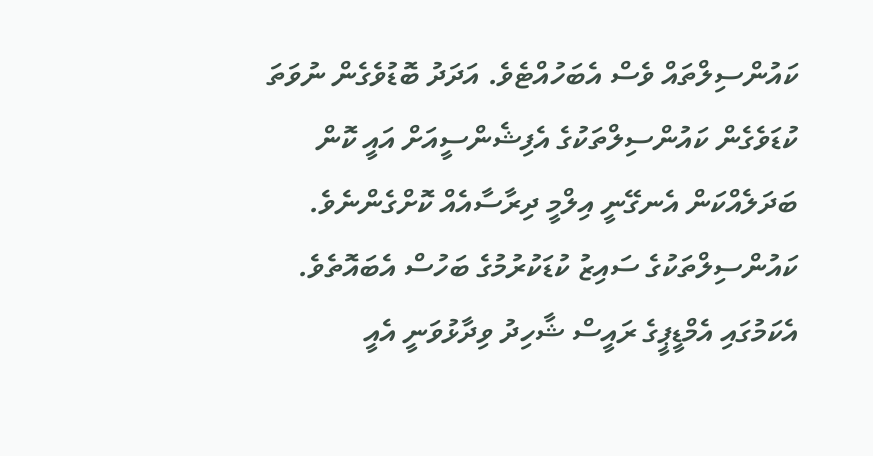ކައުންސިލްތައް ވެސް އެބަހުއްޓެވެ. އަދަދު ބޮޑުވެގެން ނުވަތަ ކުޑަވެގެން ކައުންސިލްތަކުގެ އެފިޝެންސީއަށް އައީ ކޮން ބަދަލެއްކަން އެނގޭނީ އިލްމީ ދިރާސާއެއް ކޮށްގެންނެވެ.
ކައުންސިލްތަކުގެ ސައިޒު ކުޑަކުރުމުގެ ބަހުސް އެބައޮތެވެ. އެކަމުގައި އެމްޑީޕީގެ ރައީސް ޝާހިދު ވިދާޅުވަނީ އެއީ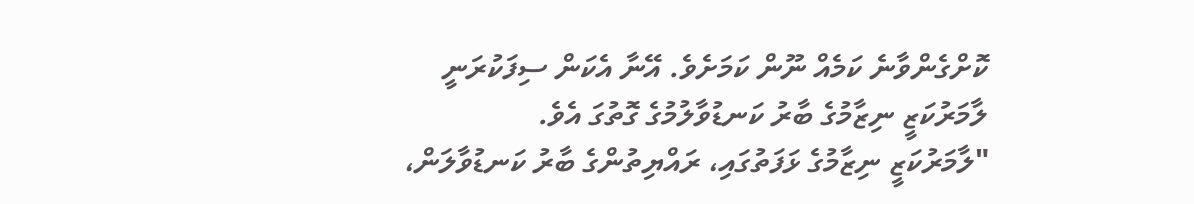ކޮށްގެންވާނެ ކަމެއް ނޫން ކަމަށެވެ. އޭނާ އެކަން ސިފަކުރަނީ ލާމަރުކަޒީ ނިޒާމުގެ ބާރު ކަނޑުވާލުމުގެ ގޮތުގަ އެވެ.
"ލާމަރުކަޒީ ނިޒާމުގެ ޅަފަތުގައި، ރައްޔިތުންގެ ބާރު ކަނޑުވާލަން،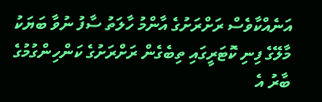އަނެއްކާވެސް ރަށްރަށުގެ އާންމު ހާލަތު ސާފު ނުވާ ބަޔަކު މާލޭގެ ފިނި ކޮޓަރީގައި ތިބެގެން ރަށްރަށުގެ ކަންހިންގުމުގެ ބާރު އެ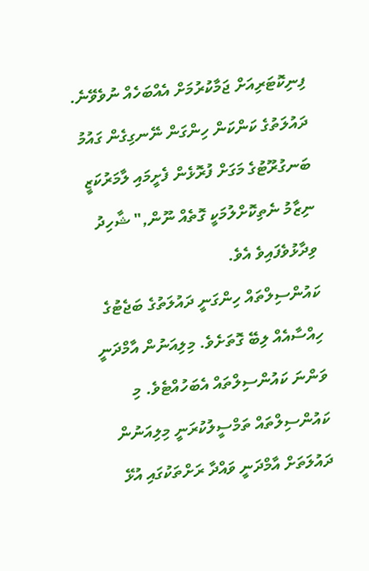ފިނިކޮޓަރިއަށް ޖަމާކުރުމަށް އެއްބަހެއް ނުވެވޭނެ. ދައުލަތުގެ ކަންކަން ހިންގަން ނޭނގިގެން ގައުމު ބަނގުރޫޓުގެ މަގަށް ފުރޮޅެން ފެށީމައި ލާމަރުކަޒީ ނިޒާމު ނެތިކޮށްލުމަކީ ގޮތެއް ނޫން," ޝާހިދު ވިދާޅުވެފައިވެ އެވެ.
ކައުންސިލްތައް ހިންގަނީ ދައުލަތުގެ ބަޖެޓުގެ ހިއްސާއެއް ލިބޭ ގޮތަށެވެ. މިލިއަނުން އާމްދަނީ ވަންނަ ކައުންސިލްތައް އެބަހުއްޓެވެ. މި ކައުންސިލްތައް ތަމްސީލުކުރަނީ މިލިއަނުން ދައުލަތަށް އާމްދަނީ ވައްދާ ރަށްތަކުގައި އުޅޭ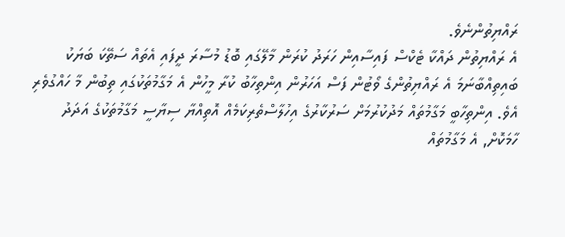ރައްޔިތުންނެވެ.
އެ ރައްޔިތުން ދައްކާ ޓެކްސް ފައިސާއިން ހަރަދު ކުރަން މާލޭގައި ބޮޑު މުސާރަ ދީފައި އެތައް ސަތޭކަ ބަޔަކު ބައިތިއްބާނަމަ އެ ރައްޔިތުންގެ ވޯޓުން ފަސް އަހަރުން އިންތިހާބު ކުރާ މީހުން އެ މަގާމުތަކުގައި ތިބުން މާ ހައްގުވެރި އެވެ. އިންތިހާބީ މަގާމުތައް މަދުކުރުމަށް ސަރުކާރުގެ އިހުލާސްތެރިކަމެއް އޮތިއްޔާ ސިޔާސީ މަގާމުތަކުގެ އަދަދު ހާމަކޮށް, އެ މަގާމުތައް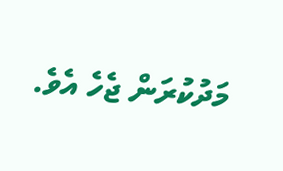މަދުކުރަން ޖެހެ އެވެ.